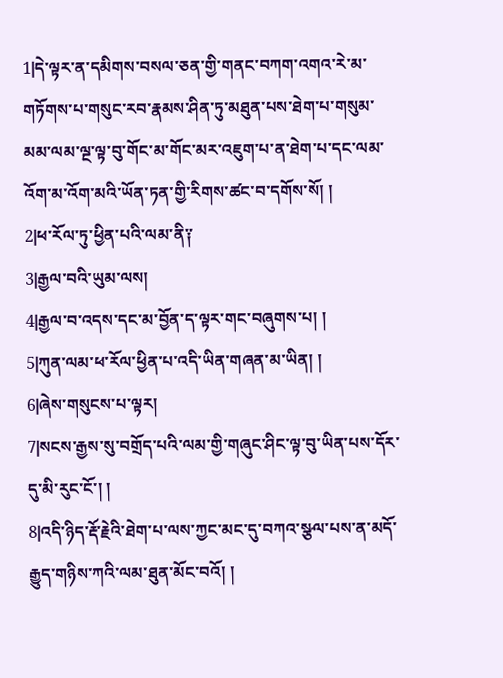1|དེ་ལྟར་ན་དམིགས་བསལ་ཅན་གྱི་གནང་བཀག་འགའ་རེ་མ་གཏོགས་པ་གསུང་རབ་རྣམས་ཤིན་ཏུ་མཐུན་པས་ཐེག་པ་གསུམ་མམ་ལམ་ལྔ་ལྟ་བུ་གོང་མ་གོང་མར་འཇུག་པ་ན་ཐེག་པ་དང་ལམ་འོག་མ་འོག་མའི་ཡོན་ཏན་གྱི་རིགས་ཚང་བ་དགོས་སོ། །
2|ཕ་རོལ་ཏུ་ཕྱིན་པའི་ལམ་ནི༑
3|རྒྱལ་བའི་ཡུམ་ལས།
4|རྒྱལ་བ་འདས་དང་མ་བྱོན་ད་ལྟར་གང་བཞུགས་པ། །
5|ཀུན་ལམ་ཕ་རོལ་ཕྱིན་པ་འདི་ཡིན་གཞན་མ་ཡིན། །
6|ཞེས་གསུངས་པ་ལྟར།
7|སངས་རྒྱས་སུ་བགྲོད་པའི་ལམ་གྱི་གཞུང་ཤིང་ལྟ་བུ་ཡིན་པས་དོར་དུ་མི་རུང་ངོ་། །
8|འདི་ཉིད་རྡོ་རྗེའི་ཐེག་པ་ལས་ཀྱང་མང་དུ་བཀའ་སྩལ་པས་ན་མདོ་རྒྱུད་གཉིས་ཀའི་ལམ་ཐུན་མོང་བའོ། །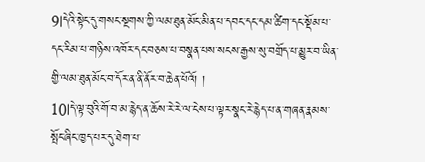9|དེའི་སྟེང་དུ་གསང་སྔགས་ཀྱི་ལམ་ཐུན་མོང་མིན་པ་དབང་དང་དམ་ཚིག་དང་སྡོམ་པ་དང་རིམ་པ་གཉིས་འཁོར་དང་བཅས་པ་བསྣན་པས་སངས་རྒྱས་སུ་བགྲོད་པ་མྱུར་བ་ཡིན་གྱི་ལམ་ཐུན་མོང་བ་དོར་ན་ནི་ནོར་བ་ཆེན་པོའོ། །
10|དེ་ལྟ་བུའི་གོ་བ་མ་རྙེད་ན་ཆོས་རེ་རེ་ལ་ངེས་པ་ལྟར་སྣང་རེ་རྙེད་པ་ན་གཞན་རྣམས་སྤོང་ཞིང་ཁྱད་པར་དུ་ཐེག་པ་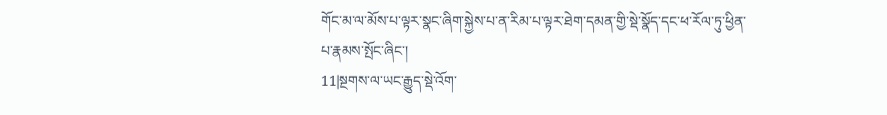གོང་མ་ལ་མོས་པ་ལྟར་སྣང་ཞིག་སྐྱེས་པ་ན་རིམ་པ་ལྟར་ཐེག་དམན་གྱི་སྡེ་སྣོད་དང་ཕ་རོལ་ཏུ་ཕྱིན་པ་རྣམས་སྤོང་ཞིང་།
11|སྔགས་ལ་ཡང་རྒྱུད་སྡེ་འོག་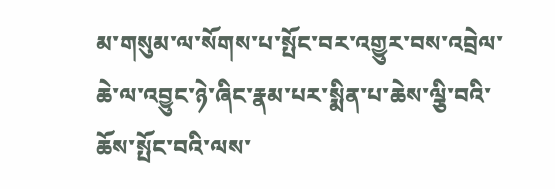མ་གསུམ་ལ་སོགས་པ་སྤོང་བར་འགྱུར་བས་འབྲེལ་ཆེ་ལ་འབྱུང་ཉེ་ཞིང་རྣམ་པར་སྨིན་པ་ཆེས་ལྕི་བའི་ཆོས་སྤོང་བའི་ལས་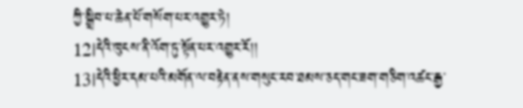ཀྱི་སྒྲིབ་པ་ཆེན་པོ་གསོག་པར་འགྱུར་ཏེ།
12|དེའི་ཁུངས་ནི་འོག་ཏུ་སྟོན་པར་འགྱུར་རོ།།
13|དེའི་ཕྱིར་དམ་པའི་མགོན་ལ་བརྟེན་ནས་གསུང་རབ་ཐམས་ཅད་གང་ཟག་གཅིག་འཚང་རྒྱ་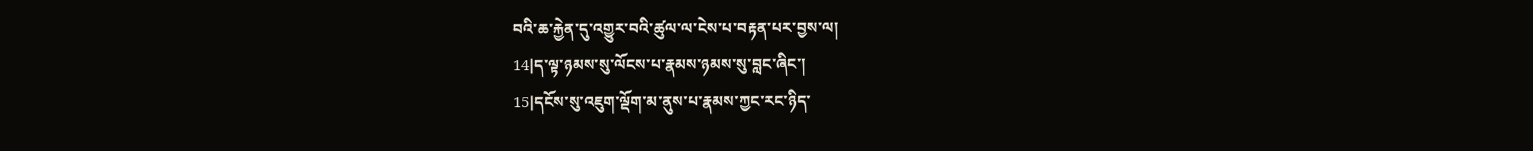བའི་ཆ་རྐྱེན་དུ་འགྱུར་བའི་ཚུལ་ལ་ངེས་པ་བརྟན་པར་བྱས་ལ།
14|ད་ལྟ་ཉམས་སུ་ལོངས་པ་རྣམས་ཉམས་སུ་བླང་ཞིང་།
15|དངོས་སུ་འཇུག་ལྡོག་མ་ནུས་པ་རྣམས་ཀྱང་རང་ཉིད་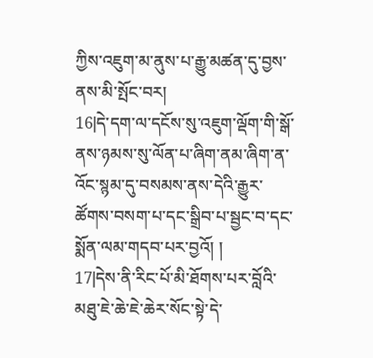ཀྱིས་འཇུག་མ་ནུས་པ་རྒྱུ་མཚན་དུ་བྱས་ནས་མི་སྤོང་བར།
16|དེ་དག་ལ་དངོས་སུ་འཇུག་ལྡོག་གི་སྒོ་ནས་ཉམས་སུ་ལོན་པ་ཞིག་ནམ་ཞིག་ན་འོང་སྙམ་དུ་བསམས་ནས་དེའི་རྒྱུར་ཚོགས་བསག་པ་དང་སྒྲིབ་པ་སྦྱང་བ་དང་སྨོན་ལམ་གདབ་པར་བྱའོ། །
17|དེས་ནི་རིང་པོ་མི་ཐོགས་པར་བློའི་མཐུ་ཇེ་ཆེ་ཇེ་ཆེར་སོང་སྟེ་དེ་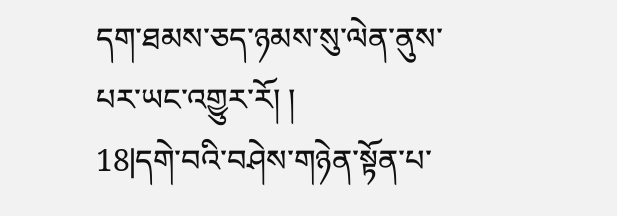དག་ཐམས་ཅད་ཉམས་སུ་ལེན་ནུས་པར་ཡང་འགྱུར་རོ། །
18|དགེ་བའི་བཤེས་གཉེན་སྟོན་པ་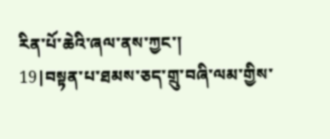རིན་པོ་ཆེའི་ཞལ་ནས་ཀྱང་།
19|བསྟན་པ་ཐམས་ཅད་གྲུ་བཞི་ལམ་གྱིས་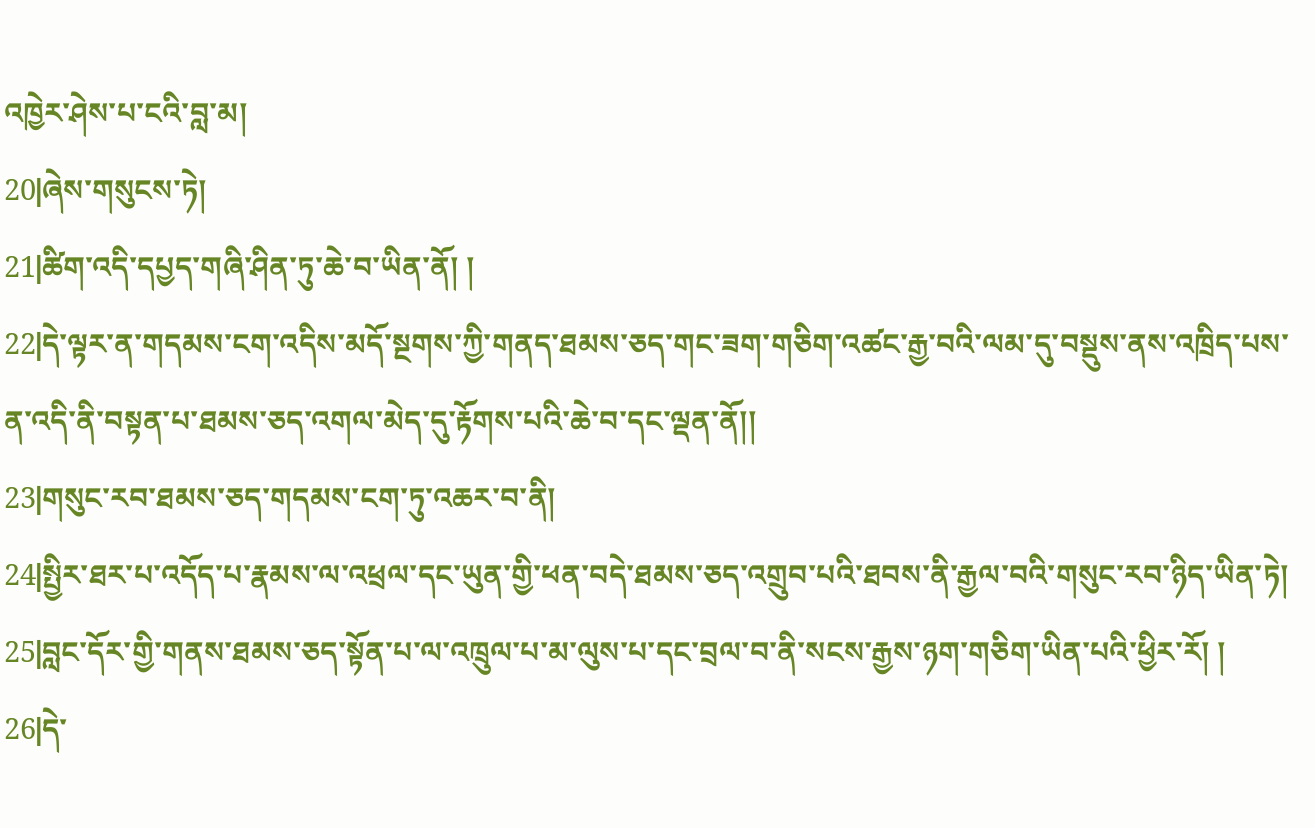འཁྱེར་ཤེས་པ་ངའི་བླ་མ།
20|ཞེས་གསུངས་ཏེ།
21|ཚིག་འདི་དཔྱད་གཞི་ཤིན་ཏུ་ཆེ་བ་ཡིན་ནོ། །
22|དེ་ལྟར་ན་གདམས་ངག་འདིས་མདོ་སྔགས་ཀྱི་གནད་ཐམས་ཅད་གང་ཟག་གཅིག་འཚང་རྒྱ་བའི་ལམ་དུ་བསྡུས་ནས་འཁྲིད་པས་ན་འདི་ནི་བསྟན་པ་ཐམས་ཅད་འགལ་མེད་དུ་རྟོགས་པའི་ཆེ་བ་དང་ལྡན་ནོ།།
23|གསུང་རབ་ཐམས་ཅད་གདམས་ངག་ཏུ་འཆར་བ་ནི།
24|སྤྱིར་ཐར་པ་འདོད་པ་རྣམས་ལ་འཕྲལ་དང་ཡུན་གྱི་ཕན་བདེ་ཐམས་ཅད་འགྲུབ་པའི་ཐབས་ནི་རྒྱལ་བའི་གསུང་རབ་ཉིད་ཡིན་ཏེ།
25|བླང་དོར་གྱི་གནས་ཐམས་ཅད་སྟོན་པ་ལ་འཁྲུལ་པ་མ་ལུས་པ་དང་བྲལ་བ་ནི་སངས་རྒྱས་ཉག་གཅིག་ཡིན་པའི་ཕྱིར་རོ། །
26|དེ་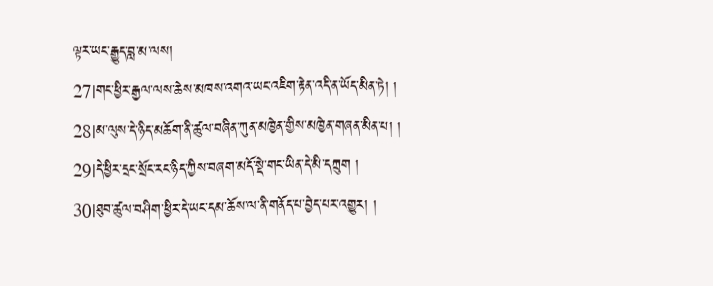ལྟར་ཡང་རྒྱུད་བླ་མ་ལས།
27|གང་ཕྱིར་རྒྱལ་ལས་ཆེས་མཁས་འགའ་ཡང་འཇིག་རྟེན་འདི་ན་ཡོད་མིན་ཏེ། །
28|མ་ལུས་དེ་ཉིད་མཆོག་ནི་ཚུལ་བཞིན་ཀུན་མཁྱེན་གྱིས་མཁྱེན་གཞན་མིན་པ། །
29|དེ་ཕྱིར་དྲང་སྲོང་རང་ཉིད་ཀྱིས་བཞག་མདོ་སྡེ་གང་ཡིན་དེ་མི་དཀྲུག །
30|ཐུབ་ཚུལ་བཤིག་ཕྱིར་དེ་ཡང་དམ་ཆོས་ལ་ནི་གནོད་པ་བྱེད་པར་འགྱུར། །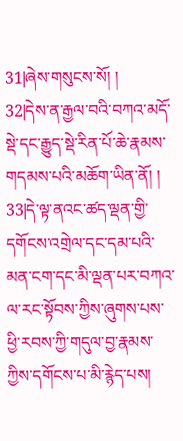31|ཞེས་གསུངས་སོ། །
32|དེས་ན་རྒྱལ་བའི་བཀའ་མདོ་སྡེ་དང་རྒྱུད་སྡེ་རིན་པོ་ཆེ་རྣམས་གདམས་པའི་མཆོག་ཡིན་ནོ། །
33|དེ་ལྟ་ནའང་ཚད་ལྡན་གྱི་དགོངས་འགྲེལ་དང་དམ་པའི་མན་ངག་དང་མི་ལྡན་པར་བཀའ་ལ་རང་སྟོབས་ཀྱིས་ཞུགས་པས་ཕྱི་རབས་ཀྱི་གདུལ་བྱ་རྣམས་ཀྱིས་དགོངས་པ་མི་རྙེད་པས།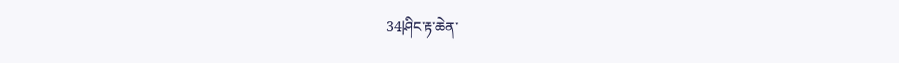34|ཤིང་རྟ་ཆེན་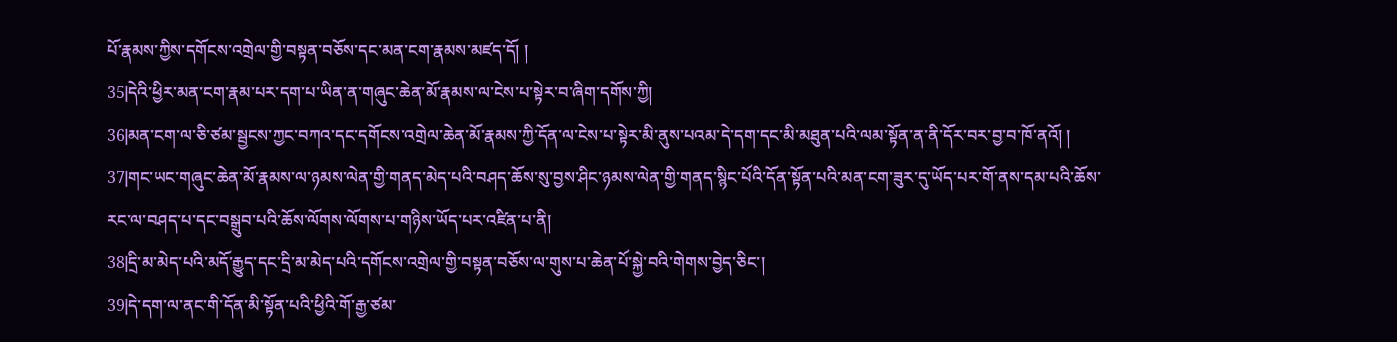པོ་རྣམས་ཀྱིས་དགོངས་འགྲེལ་གྱི་བསྟན་བཅོས་དང་མན་ངག་རྣམས་མཛད་དོ། །
35|དེའི་ཕྱིར་མན་ངག་རྣམ་པར་དག་པ་ཡིན་ན་གཞུང་ཆེན་མོ་རྣམས་ལ་ངེས་པ་སྟེར་བ་ཞིག་དགོས་ཀྱི།
36|མན་ངག་ལ་ཅི་ཙམ་སྦྱངས་ཀྱང་བཀའ་དང་དགོངས་འགྲེལ་ཆེན་མོ་རྣམས་ཀྱི་དོན་ལ་ངེས་པ་སྟེར་མི་ནུས་པའམ་དེ་དག་དང་མི་མཐུན་པའི་ལམ་སྟོན་ན་ནི་དོར་བར་བྱ་བ་ཁོ་ནའོ། །
37|གང་ཡང་གཞུང་ཆེན་མོ་རྣམས་ལ་ཉམས་ལེན་གྱི་གནད་མེད་པའི་བཤད་ཆོས་སུ་བྱས་ཤིང་ཉམས་ལེན་གྱི་གནད་སྙིང་པོའི་དོན་སྟོན་པའི་མན་ངག་ཟུར་དུ་ཡོད་པར་གོ་ནས་དམ་པའི་ཆོས་རང་ལ་བཤད་པ་དང་བསྒྲུབ་པའི་ཆོས་ལོགས་ལོགས་པ་གཉིས་ཡོད་པར་འཛིན་པ་ནི།
38|དྲི་མ་མེད་པའི་མདོ་རྒྱུད་དང་དྲི་མ་མེད་པའི་དགོངས་འགྲེལ་གྱི་བསྟན་བཅོས་ལ་གུས་པ་ཆེན་པོ་སྐྱེ་བའི་གེགས་བྱེད་ཅིང་།
39|དེ་དག་ལ་ནང་གི་དོན་མི་སྟོན་པའི་ཕྱིའི་གོ་རྒྱ་ཙམ་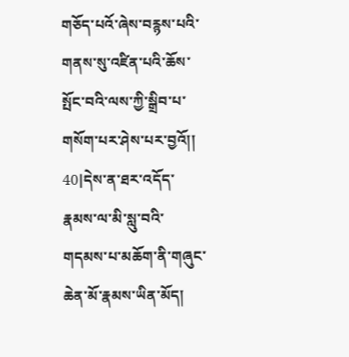གཅོད་པའོ་ཞེས་བརྙས་པའི་གནས་སུ་འཛིན་པའི་ཆོས་སྤོང་བའི་ལས་ཀྱི་སྒྲིབ་པ་གསོག་པར་ཤེས་པར་བྱའོ།།
40|དེས་ན་ཐར་འདོད་རྣམས་ལ་མི་སླུ་བའི་གདམས་པ་མཆོག་ནི་གཞུང་ཆེན་མོ་རྣམས་ཡིན་མོད།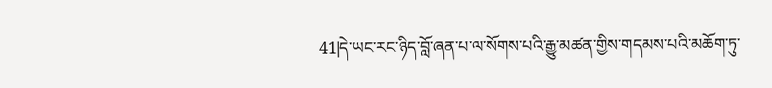41|དེ་ཡང་རང་ཉིད་བློ་ཞན་པ་ལ་སོགས་པའི་རྒྱུ་མཚན་གྱིས་གདམས་པའི་མཆོག་ཏུ་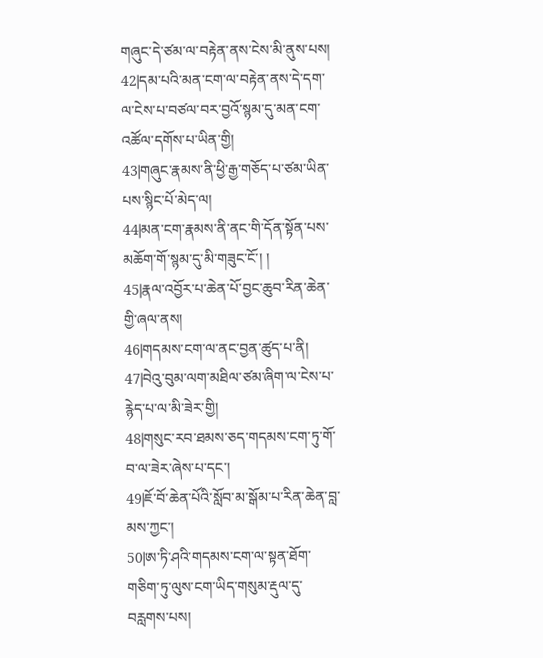གཞུང་དེ་ཙམ་ལ་བརྟེན་ནས་ངེས་མི་ནུས་པས།
42|དམ་པའི་མན་ངག་ལ་བརྟེན་ནས་དེ་དག་ལ་ངེས་པ་བཙལ་བར་བྱའོ་སྙམ་དུ་མན་ངག་འཚོལ་དགོས་པ་ཡིན་གྱི།
43|གཞུང་རྣམས་ནི་ཕྱི་རྒྱ་གཅོད་པ་ཙམ་ཡིན་པས་སྙིང་པོ་མེད་ལ།
44|མན་ངག་རྣམས་ནི་ནང་གི་དོན་སྟོན་པས་མཆོག་གོ་སྙམ་དུ་མི་གཟུང་ངོ་། །
45|རྣལ་འབྱོར་པ་ཆེན་པོ་བྱང་ཆུབ་རིན་ཆེན་གྱི་ཞལ་ནས།
46|གདམས་ངག་ལ་ནང་བྱན་ཚུད་པ་ནི།
47|བེའུ་བུམ་ལག་མཐིལ་ཙམ་ཞིག་ལ་ངེས་པ་རྙེད་པ་ལ་མི་ཟེར་གྱི།
48|གསུང་རབ་ཐམས་ཅད་གདམས་ངག་ཏུ་གོ་བ་ལ་ཟེར་ཞེས་པ་དང་།
49|ཇོ་བོ་ཆེན་པོའི་སློབ་མ་སྒོམ་པ་རིན་ཆེན་བླ་མས་ཀྱང་།
50|ཨ་ཏི་ཤའི་གདམས་ངག་ལ་སྟན་ཐོག་གཅིག་ཏུ་ལུས་ངག་ཡིད་གསུམ་རྡུལ་དུ་བརླགས་པས།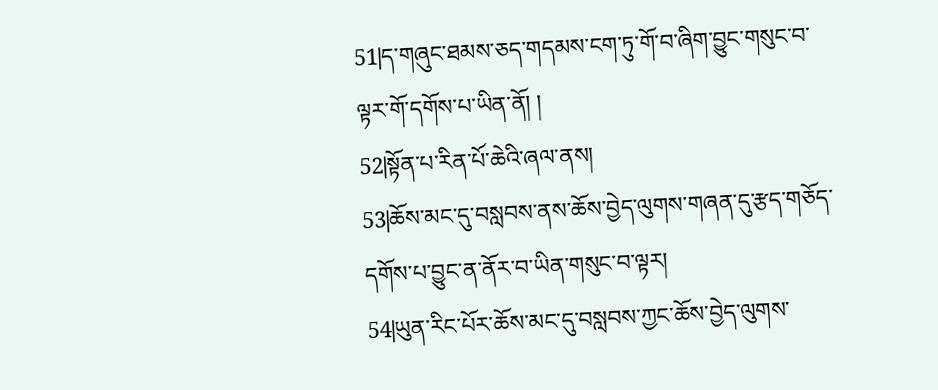51|ད་གཞུང་ཐམས་ཅད་གདམས་ངག་ཏུ་གོ་བ་ཞིག་བྱུང་གསུང་བ་ལྟར་གོ་དགོས་པ་ཡིན་ནོ། །
52|སྟོན་པ་རིན་པོ་ཆེའི་ཞལ་ནས།
53|ཆོས་མང་དུ་བསླབས་ནས་ཆོས་བྱེད་ལུགས་གཞན་དུ་རྩད་གཅོད་དགོས་པ་བྱུང་ན་ནོར་བ་ཡིན་གསུང་བ་ལྟར།
54|ཡུན་རིང་པོར་ཆོས་མང་དུ་བསླབས་ཀྱང་ཆོས་བྱེད་ལུགས་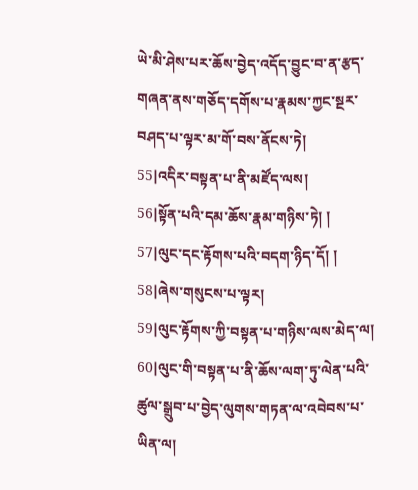ཡེ་མི་ཤེས་པར་ཆོས་བྱེད་འདོད་བྱུང་བ་ན་རྩད་གཞན་ནས་གཅོད་དགོས་པ་རྣམས་ཀྱང་སྔར་བཤད་པ་ལྟར་མ་གོ་བས་ནོངས་ཏེ།
55|འདིར་བསྟན་པ་ནི་མཛོད་ལས།
56|སྟོན་པའི་དམ་ཆོས་རྣམ་གཉིས་ཏེ། །
57|ལུང་དང་རྟོགས་པའི་བདག་ཉིད་དོ། །
58|ཞེས་གསུངས་པ་ལྟར།
59|ལུང་རྟོགས་ཀྱི་བསྟན་པ་གཉིས་ལས་མེད་ལ།
60|ལུང་གི་བསྟན་པ་ནི་ཆོས་ལག་ཏུ་ལེན་པའི་ཚུལ་སྒྲུབ་པ་བྱེད་ལུགས་གཏན་ལ་འབེབས་པ་ཡིན་ལ།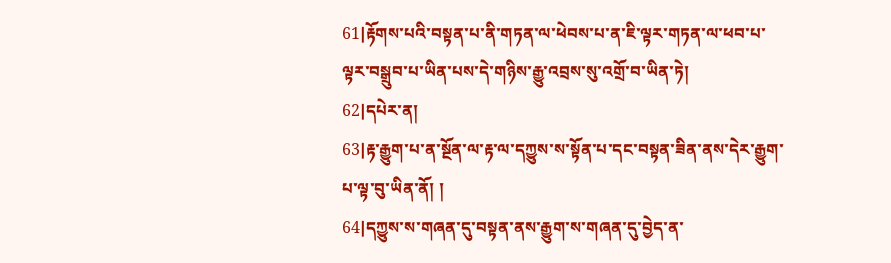61|རྟོགས་པའི་བསྟན་པ་ནི་གཏན་ལ་ཕེབས་པ་ན་ཇི་ལྟར་གཏན་ལ་ཕབ་པ་ལྟར་བསྒྲུབ་པ་ཡིན་པས་དེ་གཉིས་རྒྱུ་འབྲས་སུ་འགྲོ་བ་ཡིན་ཏེ།
62|དཔེར་ན།
63|རྟ་རྒྱུག་པ་ན་སྔོན་ལ་རྟ་ལ་དཀྱུས་ས་སྟོན་པ་དང་བསྟན་ཟིན་ནས་དེར་རྒྱུག་པ་ལྟ་བུ་ཡིན་ནོ། །
64|དཀྱུས་ས་གཞན་དུ་བསྟན་ནས་རྒྱུག་ས་གཞན་དུ་བྱེད་ན་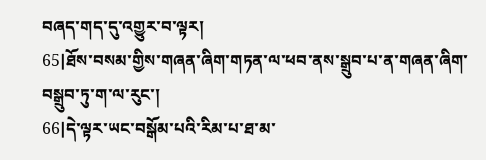བཞད་གད་དུ་འགྱུར་བ་ལྟར།
65|ཐོས་བསམ་གྱིས་གཞན་ཞིག་གཏན་ལ་ཕབ་ནས་སྒྲུབ་པ་ན་གཞན་ཞིག་བསྒྲུབ་ཏུ་ག་ལ་རུང་།
66|དེ་ལྟར་ཡང་བསྒོམ་པའི་རིམ་པ་ཐ་མ་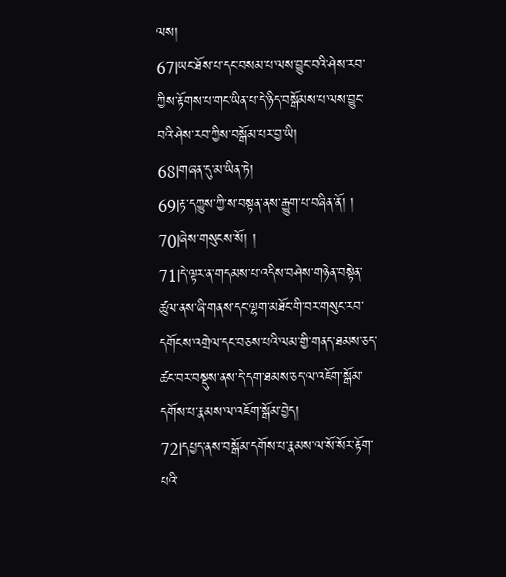ལས།
67|ཡང་ཐོས་པ་དང་བསམ་པ་ལས་བྱུང་བའི་ཤེས་རབ་ཀྱིས་རྟོགས་པ་གང་ཡིན་པ་དེ་ཉིད་བསྒོམས་པ་ལས་བྱུང་བའི་ཤེས་རབ་ཀྱིས་བསྒོམ་པར་བྱ་ཡི།
68|གཞན་དུ་མ་ཡིན་ཏེ།
69|རྟ་དཀྱུས་ཀྱི་ས་བསྟན་ནས་རྒྱུག་པ་བཞིན་ནོ། །
70|ཞེས་གསུངས་སོ། །
71|དེ་ལྟར་ན་གདམས་པ་འདིས་བཤེས་གཉེན་བསྟེན་ཚུལ་ནས་ཞི་གནས་དང་ལྷག་མཐོང་གི་བར་གསུང་རབ་དགོངས་འགྲེལ་དང་བཅས་པའི་ལམ་གྱི་གནད་ཐམས་ཅད་ཚང་བར་བསྡུས་ནས་དེ་དག་ཐམས་ཅད་ལ་འཇོག་སྒོམ་དགོས་པ་རྣམས་ལ་འཇོག་སྒོམ་བྱེད།
72|དཔྱད་ནས་བསྒོམ་དགོས་པ་རྣམས་ལ་སོ་སོར་རྟོག་པའི་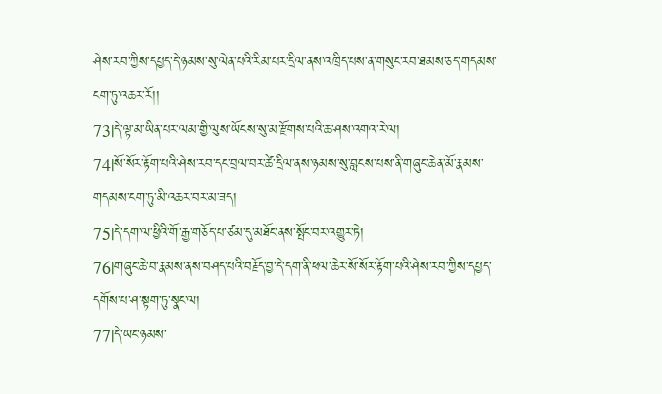ཤེས་རབ་ཀྱིས་དཔྱད་དེ་ཉམས་སུ་ལེན་པའི་རིམ་པར་དྲིལ་ནས་འཁྲིད་པས་ན་གསུང་རབ་ཐམས་ཅད་གདམས་ངག་ཏུ་འཆར་རོ།།
73|དེ་ལྟ་མ་ཡིན་པར་ལམ་གྱི་ལུས་ཡོངས་སུ་མ་རྫོགས་པའི་ཆ་ཤས་འགའ་རེ་ལ།
74|སོ་སོར་རྟོག་པའི་ཤེས་རབ་དང་བྲལ་བར་ཚེ་དྲིལ་ནས་ཉམས་སུ་བླངས་པས་ནི་གཞུང་ཆེན་མོ་རྣམས་གདམས་ངག་ཏུ་མི་འཆར་བར་མ་ཟད།
75|དེ་དག་ལ་ཕྱིའི་གོ་རྒྱ་གཅོད་པ་ཙམ་དུ་མཐོང་ནས་སྤོང་བར་འགྱུར་ཏེ།
76|གཞུང་ཆེ་བ་རྣམས་ནས་བཤད་པའི་བརྗོད་བྱ་དེ་དག་ནི་ཕལ་ཆེར་སོ་སོར་རྟོག་པའི་ཤེས་རབ་ཀྱིས་དཔྱད་དགོས་པ་ཤ་སྟག་ཏུ་སྣང་ལ།
77|དེ་ཡང་ཉམས་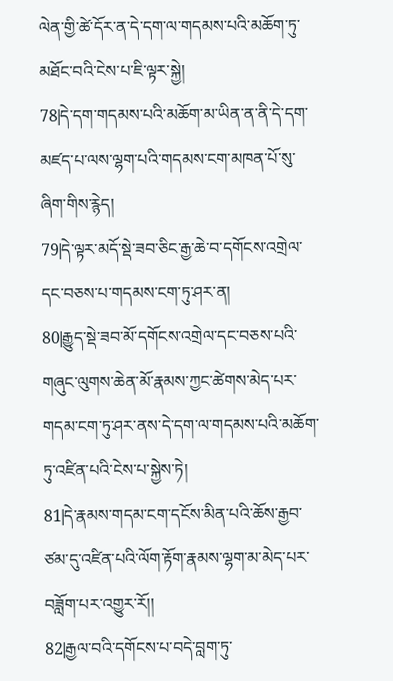ལེན་གྱི་ཚེ་དོར་ན་དེ་དག་ལ་གདམས་པའི་མཆོག་ཏུ་མཐོང་བའི་ངེས་པ་ཇི་ལྟར་སྐྱེ།
78|དེ་དག་གདམས་པའི་མཆོག་མ་ཡིན་ན་ནི་དེ་དག་མཛད་པ་ལས་ལྷག་པའི་གདམས་ངག་མཁན་པོ་སུ་ཞིག་གིས་རྙེད།
79|དེ་ལྟར་མདོ་སྡེ་ཟབ་ཅིང་རྒྱ་ཆེ་བ་དགོངས་འགྲེལ་དང་བཅས་པ་གདམས་ངག་ཏུ་ཤར་ན།
80|རྒྱུད་སྡེ་ཟབ་མོ་དགོངས་འགྲེལ་དང་བཅས་པའི་གཞུང་ལུགས་ཆེན་མོ་རྣམས་ཀྱང་ཚེགས་མེད་པར་གདམ་ངག་ཏུ་ཤར་ནས་དེ་དག་ལ་གདམས་པའི་མཆོག་ཏུ་འཛིན་པའི་ངེས་པ་སྐྱེས་ཏེ།
81|དེ་རྣམས་གདམ་ངག་དངོས་མིན་པའི་ཆོས་རྒྱབ་ཙམ་དུ་འཛིན་པའི་ལོག་རྟོག་རྣམས་ལྷག་མ་མེད་པར་བཟློག་པར་འགྱུར་རོ།།
82|རྒྱལ་བའི་དགོངས་པ་བདེ་བླག་ཏུ་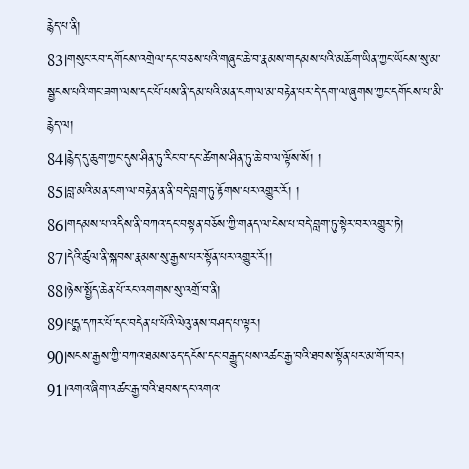རྙེད་པ་ནི།
83|གསུང་རབ་དགོངས་འགྲེལ་དང་བཅས་པའི་གཞུང་ཆེ་བ་རྣམས་གདམས་པའི་མཆོག་ཡིན་ཀྱང་ཡོངས་སུ་མ་སྦྱངས་པའི་གང་ཟག་ལས་དང་པོ་པས་ནི་དམ་པའི་མན་ངག་ལ་མ་བརྟེན་པར་དེ་དག་ལ་ཞུགས་ཀྱང་དགོངས་པ་མི་རྙེད་ལ།
84|རྙེད་དུ་ཆུག་ཀྱང་དུས་ཤིན་ཏུ་རིང་བ་དང་ཚེགས་ཤིན་ཏུ་ཆེ་བ་ལ་ལྟོས་སོ། །
85|བླ་མའི་མན་ངག་ལ་བརྟེན་ན་ནི་བདེ་བླག་ཏུ་རྟོགས་པར་འགྱུར་རོ། །
86|གདམས་པ་འདིས་ནི་བཀའ་དང་བསྟན་བཅོས་ཀྱི་གནད་ལ་ངེས་པ་བདེ་བླག་ཏུ་སྟེར་བར་འགྱུར་ཏེ།
87|དེའི་ཚུལ་ནི་སྐབས་རྣམས་སུ་རྒྱས་པར་སྟོན་པར་འགྱུར་རོ།།
88|ཉེས་སྤྱོད་ཆེན་པོ་རང་འགགས་སུ་འགྲོ་བ་ནི།
89|པདྨ་དཀར་པོ་དང་བདེན་པ་པོའི་ལེའུ་ནས་བཤད་པ་ལྟར།
90|སངས་རྒྱས་ཀྱི་བཀའ་ཐམས་ཅད་དངོས་དང་བརྒྱུད་པས་འཚང་རྒྱ་བའི་ཐབས་སྟོན་པར་མ་གོ་བར།
91|འགའ་ཞིག་འཚང་རྒྱ་བའི་ཐབས་དང་འགའ་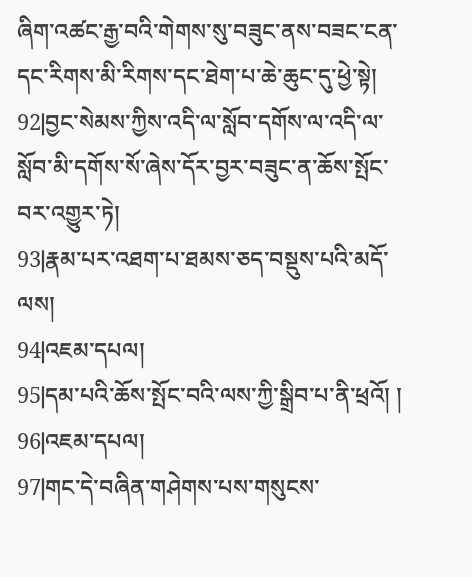ཞིག་འཚང་རྒྱ་བའི་གེགས་སུ་བཟུང་ནས་བཟང་ངན་དང་རིགས་མི་རིགས་དང་ཐེག་པ་ཆེ་ཆུང་དུ་ཕྱེ་སྟེ།
92|བྱང་སེམས་ཀྱིས་འདི་ལ་སློབ་དགོས་ལ་འདི་ལ་སློབ་མི་དགོས་སོ་ཞེས་དོར་བྱར་བཟུང་ན་ཆོས་སྤོང་བར་འགྱུར་ཏེ།
93|རྣམ་པར་འཐག་པ་ཐམས་ཅད་བསྡུས་པའི་མདོ་ལས།
94|འཇམ་དཔལ།
95|དམ་པའི་ཆོས་སྤོང་བའི་ལས་ཀྱི་སྒྲིབ་པ་ནི་ཕྲའོ། །
96|འཇམ་དཔལ།
97|གང་དེ་བཞིན་གཤེགས་པས་གསུངས་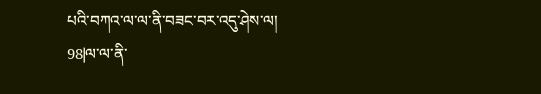པའི་བཀའ་ལ་ལ་ནི་བཟང་བར་འདུ་ཤེས་ལ།
98|ལ་ལ་ནི་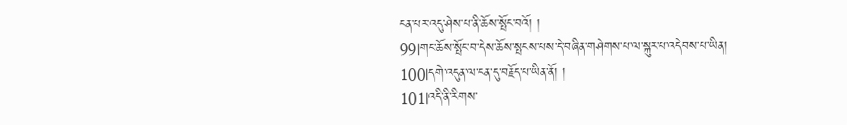ངན་པར་འདུ་ཤེས་པ་ནི་ཆོས་སྤོང་བའོ། །
99|གང་ཆོས་སྤོང་བ་དེས་ཆོས་སྤངས་པས་དེ་བཞིན་གཤེགས་པ་ལ་སྐུར་པ་འདེབས་པ་ཡིན།
100|དགེ་འདུན་ལ་ངན་དུ་བརྗོད་པ་ཡིན་ནོ། །
101|འདི་ནི་རིགས་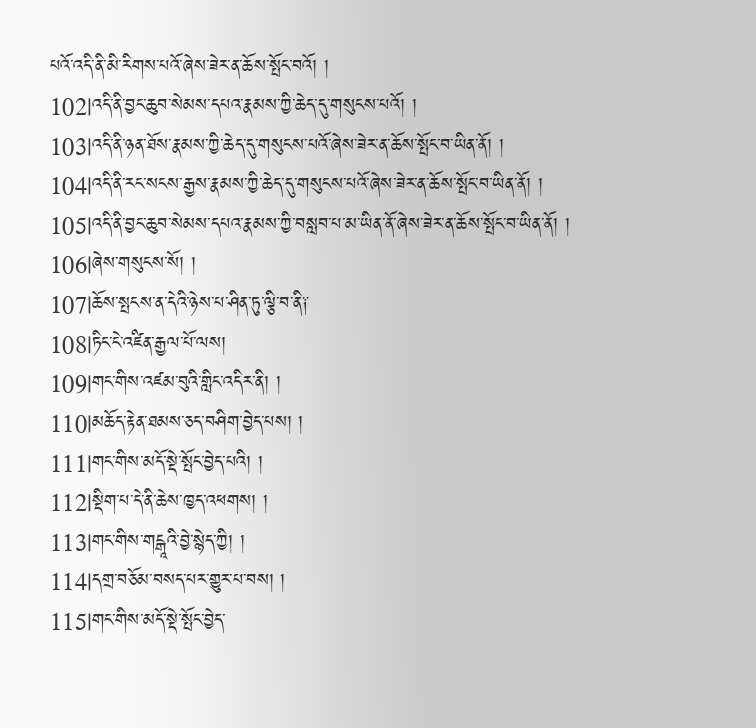པའོ་འདི་ནི་མི་རིགས་པའོ་ཞེས་ཟེར་ན་ཆོས་སྤོང་བའོ། །
102|འདི་ནི་བྱང་ཆུབ་སེམས་དཔའ་རྣམས་ཀྱི་ཆེད་དུ་གསུངས་པའོ། །
103|འདི་ནི་ཉན་ཐོས་རྣམས་ཀྱི་ཆེད་དུ་གསུངས་པའོ་ཞེས་ཟེར་ན་ཆོས་སྤོང་བ་ཡིན་ནོ། །
104|འདི་ནི་རང་སངས་རྒྱས་རྣམས་ཀྱི་ཆེད་དུ་གསུངས་པའོ་ཞེས་ཟེར་ན་ཆོས་སྤོང་བ་ཡིན་ནོ། །
105|འདི་ནི་བྱང་ཆུབ་སེམས་དཔའ་རྣམས་ཀྱི་བསླབ་པ་མ་ཡིན་ནོ་ཞེས་ཟེར་ན་ཆོས་སྤོང་བ་ཡིན་ནོ། །
106|ཞེས་གསུངས་སོ། །
107|ཆོས་སྤངས་ན་དེའི་ཉེས་པ་ཤིན་ཏུ་ལྕི་བ་ནི༑
108|ཏིང་ངེ་འཛིན་རྒྱལ་པོ་ལས།
109|གང་གིས་འཛམ་བུའི་གླིང་འདིར་ནི། །
110|མཆོད་རྟེན་ཐམས་ཅད་བཤིག་བྱེད་པས། །
111|གང་གིས་མདོ་སྡེ་སྤོང་བྱེད་པའི། །
112|སྡིག་པ་དེ་ནི་ཆེས་ཁྱད་འཕགས། །
113|གང་གིས་གངྒཱའི་བྱེ་སྙེད་ཀྱི། །
114|དགྲ་བཅོམ་བསད་པར་གྱུར་པ་བས། །
115|གང་གིས་མདོ་སྡེ་སྤོང་བྱེད་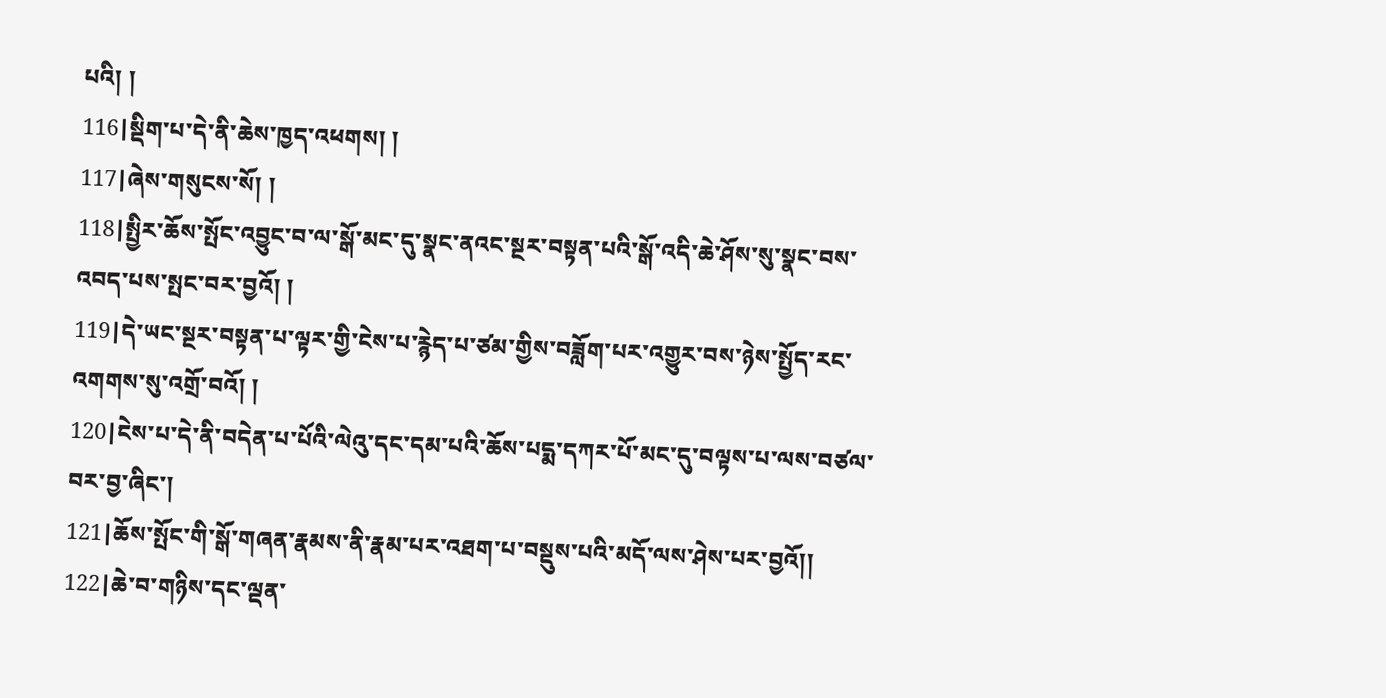པའི། །
116|སྡིག་པ་དེ་ནི་ཆེས་ཁྱད་འཕགས། །
117|ཞེས་གསུངས་སོ། །
118|སྤྱིར་ཆོས་སྤོང་འབྱུང་བ་ལ་སྒོ་མང་དུ་སྣང་ནའང་སྔར་བསྟན་པའི་སྒོ་འདི་ཆེ་ཤོས་སུ་སྣང་བས་འབད་པས་སྤང་བར་བྱའོ། །
119|དེ་ཡང་སྔར་བསྟན་པ་ལྟར་གྱི་ངེས་པ་རྙེད་པ་ཙམ་གྱིས་བཟློག་པར་འགྱུར་བས་ཉེས་སྤྱོད་རང་འགགས་སུ་འགྲོ་བའོ། །
120|ངེས་པ་དེ་ནི་བདེན་པ་པོའི་ལེའུ་དང་དམ་པའི་ཆོས་པདྨ་དཀར་པོ་མང་དུ་བལྟས་པ་ལས་བཙལ་བར་བྱ་ཞིང་།
121|ཆོས་སྤོང་གི་སྒོ་གཞན་རྣམས་ནི་རྣམ་པར་འཐག་པ་བསྡུས་པའི་མདོ་ལས་ཤེས་པར་བྱའོ།།
122|ཆེ་བ་གཉིས་དང་ལྡན་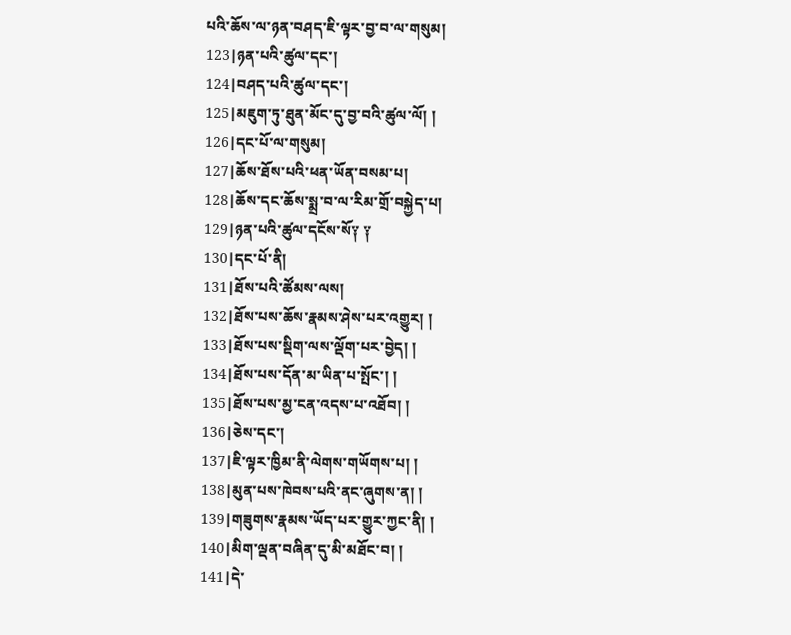པའི་ཆོས་ལ་ཉན་བཤད་ཇི་ལྟར་བྱ་བ་ལ་གསུམ།
123|ཉན་པའི་ཚུལ་དང་།
124|བཤད་པའི་ཚུལ་དང་།
125|མཇུག་ཏུ་ཐུན་མོང་དུ་བྱ་བའི་ཚུལ་ལོ། །
126|དང་པོ་ལ་གསུམ།
127|ཆོས་ཐོས་པའི་ཕན་ཡོན་བསམ་པ།
128|ཆོས་དང་ཆོས་སྨྲ་བ་ལ་རིམ་གྲོ་བསྐྱེད་པ།
129|ཉན་པའི་ཚུལ་དངོས་སོ༑ ༑
130|དང་པོ་ནི།
131|ཐོས་པའི་ཚོམས་ལས།
132|ཐོས་པས་ཆོས་རྣམས་ཤེས་པར་འགྱུར། །
133|ཐོས་པས་སྡིག་ལས་ལྡོག་པར་བྱེད། །
134|ཐོས་པས་དོན་མ་ཡིན་པ་སྤོང་། །
135|ཐོས་པས་མྱ་ངན་འདས་པ་འཐོབ། །
136|ཅེས་དང་།
137|ཇི་ལྟར་ཁྱིམ་ནི་ལེགས་གཡོགས་པ། །
138|མུན་པས་ཁེབས་པའི་ནང་ཞུགས་ན། །
139|གཟུགས་རྣམས་ཡོད་པར་གྱུར་ཀྱང་ནི། །
140|མིག་ལྡན་བཞིན་དུ་མི་མཐོང་བ། །
141|དེ་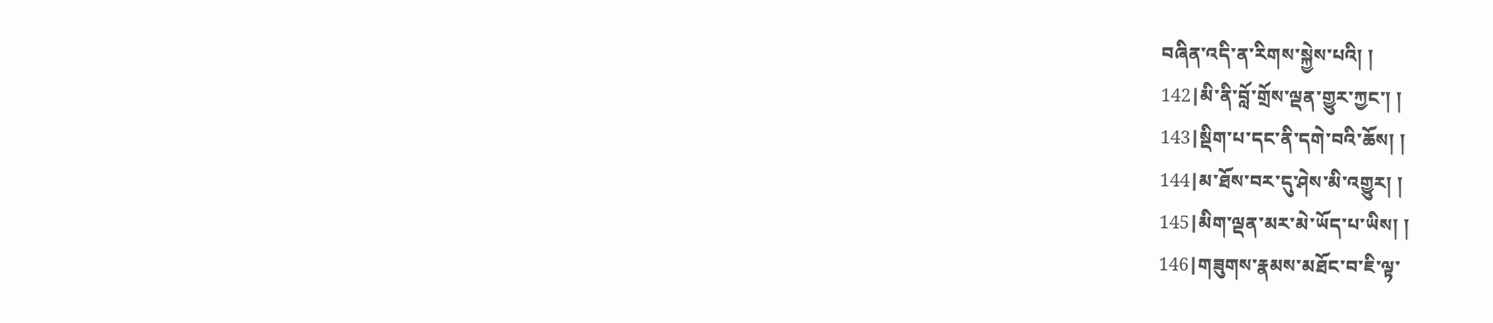བཞིན་འདི་ན་རིགས་སྐྱེས་པའི། །
142|མི་ནི་བློ་གྲོས་ལྡན་གྱུར་ཀྱང་། །
143|སྡིག་པ་དང་ནི་དགེ་བའི་ཆོས། །
144|མ་ཐོས་བར་དུ་ཤེས་མི་འགྱུར། །
145|མིག་ལྡན་མར་མེ་ཡོད་པ་ཡིས། །
146|གཟུགས་རྣམས་མཐོང་བ་ཇི་ལྟ་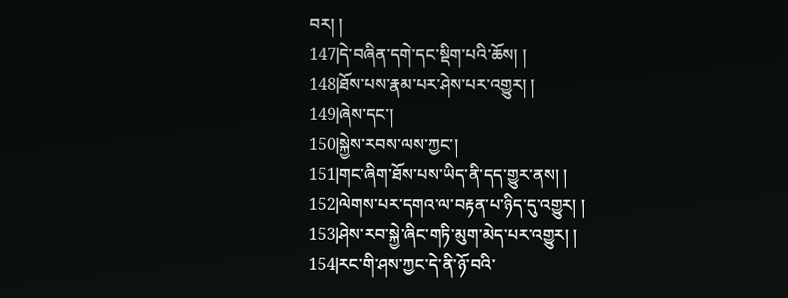བར། །
147|དེ་བཞིན་དགེ་དང་སྡིག་པའི་ཆོས། །
148|ཐོས་པས་རྣམ་པར་ཤེས་པར་འགྱུར། །
149|ཞེས་དང་།
150|སྐྱེས་རབས་ལས་ཀྱང་།
151|གང་ཞིག་ཐོས་པས་ཡིད་ནི་དད་གྱུར་ནས། །
152|ལེགས་པར་དགའ་ལ་བརྟན་པ་ཉིད་དུ་འགྱུར། །
153|ཤེས་རབ་སྐྱེ་ཞིང་གཏི་མུག་མེད་པར་འགྱུར། །
154|རང་གི་ཤས་ཀྱང་དེ་ནི་ཉོ་བའི་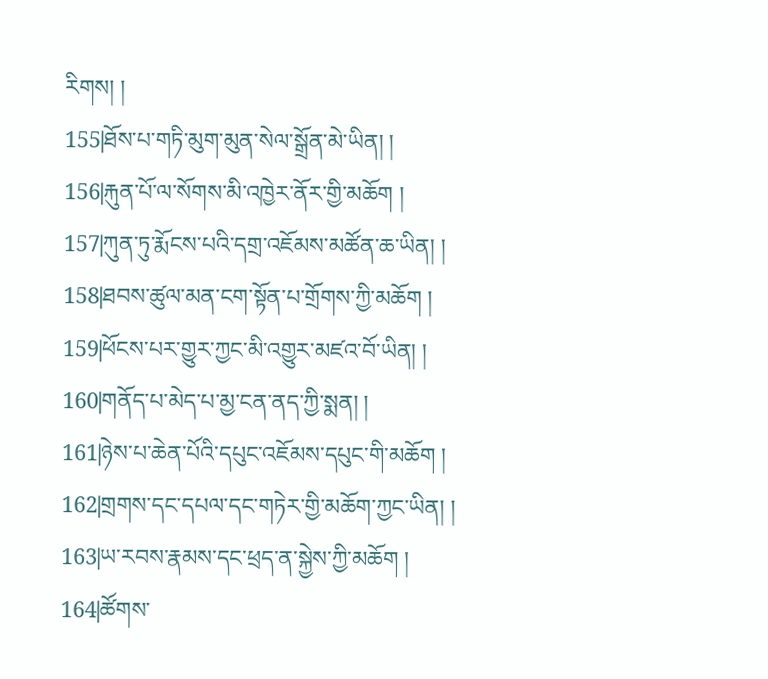རིགས། །
155|ཐོས་པ་གཏི་མུག་མུན་སེལ་སྒྲོན་མེ་ཡིན། །
156|རྐུན་པོ་ལ་སོགས་མི་འཁྱེར་ནོར་གྱི་མཆོག །
157|ཀུན་ཏུ་རྨོངས་པའི་དགྲ་འཇོམས་མཚོན་ཆ་ཡིན། །
158|ཐབས་ཚུལ་མན་ངག་སྟོན་པ་གྲོགས་ཀྱི་མཆོག །
159|ཕོངས་པར་གྱུར་ཀྱང་མི་འགྱུར་མཛའ་བོ་ཡིན། །
160|གནོད་པ་མེད་པ་མྱ་ངན་ནད་ཀྱི་སྨན། །
161|ཉེས་པ་ཆེན་པོའི་དཔུང་འཇོམས་དཔུང་གི་མཆོག །
162|གྲགས་དང་དཔལ་དང་གཏེར་གྱི་མཆོག་ཀྱང་ཡིན། །
163|ཡ་རབས་རྣམས་དང་ཕྲད་ན་སྐྱེས་ཀྱི་མཆོག །
164|ཚོགས་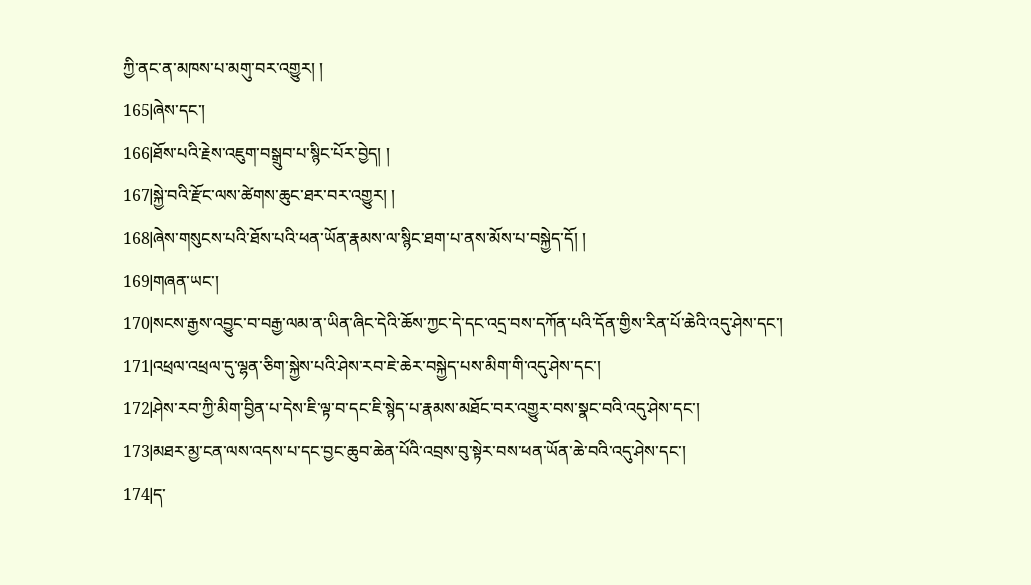ཀྱི་ནང་ན་མཁས་པ་མགུ་བར་འགྱུར། །
165|ཞེས་དང་།
166|ཐོས་པའི་རྗེས་འཇུག་བསྒྲུབ་པ་སྙིང་པོར་བྱེད། །
167|སྐྱེ་བའི་རྫོང་ལས་ཚེགས་ཆུང་ཐར་བར་འགྱུར། །
168|ཞེས་གསུངས་པའི་ཐོས་པའི་ཕན་ཡོན་རྣམས་ལ་སྙིང་ཐག་པ་ནས་མོས་པ་བསྐྱེད་དོ། །
169|གཞན་ཡང་།
170|སངས་རྒྱས་འབྱུང་བ་བརྒྱ་ལམ་ན་ཡིན་ཞིང་དེའི་ཆོས་ཀྱང་དེ་དང་འདྲ་བས་དཀོན་པའི་དོན་གྱིས་རིན་པོ་ཆེའི་འདུ་ཤེས་དང་།
171|འཕྲལ་འཕྲལ་དུ་ལྷན་ཅིག་སྐྱེས་པའི་ཤེས་རབ་ཇེ་ཆེར་བསྐྱེད་པས་མིག་གི་འདུ་ཤེས་དང་།
172|ཤེས་རབ་ཀྱི་མིག་བྱིན་པ་དེས་ཇི་ལྟ་བ་དང་ཇི་སྙེད་པ་རྣམས་མཐོང་བར་འགྱུར་བས་སྣང་བའི་འདུ་ཤེས་དང་།
173|མཐར་མྱ་ངན་ལས་འདས་པ་དང་བྱང་ཆུབ་ཆེན་པོའི་འབྲས་བུ་སྟེར་བས་ཕན་ཡོན་ཆེ་བའི་འདུ་ཤེས་དང་།
174|ད་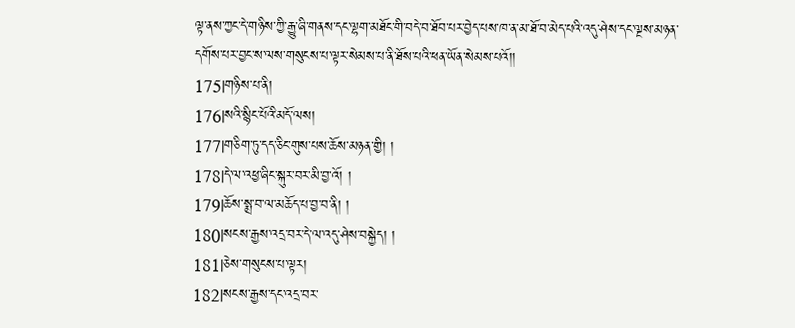ལྟ་ནས་ཀྱང་དེ་གཉིས་ཀྱི་རྒྱུ་ཞི་གནས་དང་ལྷག་མཐོང་གི་བདེ་བ་ཐོབ་པར་བྱེད་པས་ཁ་ན་མ་ཐོ་བ་མེད་པའི་འདུ་ཤེས་དང་ལྔས་མཉན་དགོས་པར་བྱང་ས་ལས་གསུངས་པ་ལྟར་སེམས་པ་ནི་ཐོས་པའི་ཕན་ཡོན་སེམས་པའོ།།
175|གཉིས་པ་ནི།
176|སའི་སྙིང་པོའི་མདོ་ལས།
177|གཅིག་ཏུ་དད་ཅིང་གུས་པས་ཆོས་མཉན་གྱི། །
178|དེ་ལ་འཕྱ་ཞིང་སྐུར་བར་མི་བྱ་འོ། །
179|ཆོས་སྨྲ་བ་ལ་མཆོད་པ་བྱ་བ་ནི། །
180|སངས་རྒྱས་འདྲ་བར་དེ་ལ་འདུ་ཤེས་བསྐྱེད། །
181|ཅེས་གསུངས་པ་ལྟར།
182|སངས་རྒྱས་དང་འདྲ་བར་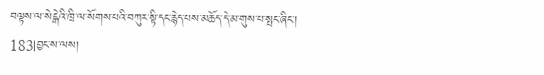བལྟས་ལ་སེངྒེའི་ཁྲི་ལ་སོགས་པའི་བཀུར་སྟི་དང་རྙེད་པས་མཆོད་དེ་མ་གུས་པ་སྤང་ཞིང་།
183|བྱང་ས་ལས།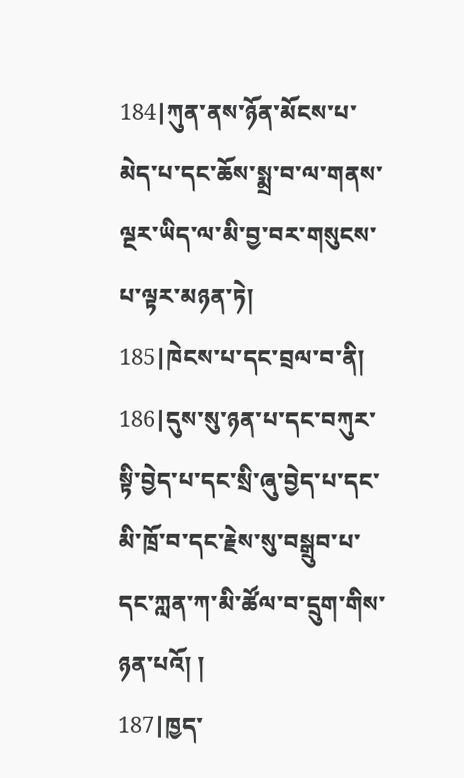184|ཀུན་ནས་ཉོན་མོངས་པ་མེད་པ་དང་ཆོས་སྨྲ་བ་ལ་གནས་ལྔར་ཡིད་ལ་མི་བྱ་བར་གསུངས་པ་ལྟར་མཉན་ཏེ།
185|ཁེངས་པ་དང་བྲལ་བ་ནི།
186|དུས་སུ་ཉན་པ་དང་བཀུར་སྟི་བྱེད་པ་དང་སྲི་ཞུ་བྱེད་པ་དང་མི་ཁྲོ་བ་དང་རྗེས་སུ་བསྒྲུབ་པ་དང་ཀླན་ཀ་མི་ཚོལ་བ་དྲུག་གིས་ཉན་པའོ། །
187|ཁྱད་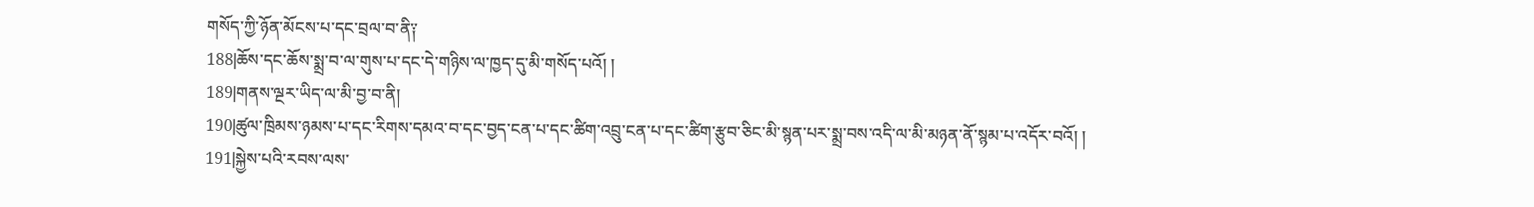གསོད་ཀྱི་ཉོན་མོངས་པ་དང་བྲལ་བ་ནི༑
188|ཆོས་དང་ཆོས་སྨྲ་བ་ལ་གུས་པ་དང་དེ་གཉིས་ལ་ཁྱད་དུ་མི་གསོད་པའོ། །
189|གནས་ལྔར་ཡིད་ལ་མི་བྱ་བ་ནི།
190|ཚུལ་ཁྲིམས་ཉམས་པ་དང་རིགས་དམའ་བ་དང་བྱད་ངན་པ་དང་ཚིག་འབྲུ་ངན་པ་དང་ཚིག་རྩུབ་ཅིང་མི་སྙན་པར་སྨྲ་བས་འདི་ལ་མི་མཉན་ནོ་སྙམ་པ་འདོར་བའོ། །
191|སྐྱེས་པའི་རབས་ལས་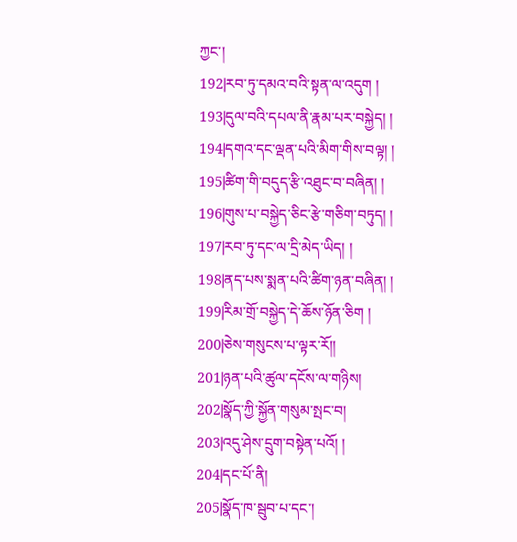ཀྱང་།
192|རབ་ཏུ་དམའ་བའི་སྟན་ལ་འདུག །
193|དུལ་བའི་དཔལ་ནི་རྣམ་པར་བསྐྱེད། །
194|དགའ་དང་ལྡན་པའི་མིག་གིས་བལྟ། །
195|ཚིག་གི་བདུད་རྩི་འཐུང་བ་བཞིན། །
196|གུས་པ་བསྐྱེད་ཅིང་རྩེ་གཅིག་བཏུད། །
197|རབ་ཏུ་དང་ལ་དྲི་མེད་ཡིད། །
198|ནད་པས་སྨན་པའི་ཚིག་ཉན་བཞིན། །
199|རིམ་གྲོ་བསྐྱེད་དེ་ཆོས་ཉོན་ཅིག །
200|ཅེས་གསུངས་པ་ལྟར་རོ།།
201|ཉན་པའི་ཚུལ་དངོས་ལ་གཉིས།
202|སྣོད་ཀྱི་སྐྱོན་གསུམ་སྤང་བ།
203|འདུ་ཤེས་དྲུག་བསྟེན་པའོ། །
204|དང་པོ་ནི།
205|སྣོད་ཁ་སྦུབ་པ་དང་།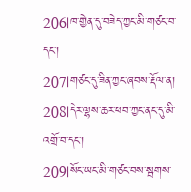206|ཁ་གྱེན་དུ་བཟེད་ཀྱང་མི་གཙང་བ་དང་།
207|གཙང་དུ་ཟིན་ཀྱང་ཞབས་རྡོལ་ན།
208|དེར་ལྷས་ཆར་ཕབ་ཀྱང་ནང་དུ་མི་འགྲོ་བ་དང་།
209|སོང་ཡང་མི་གཙང་བས་སྦགས་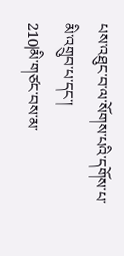པས་འཐུང་བ་ལ་སོགས་པའི་དགོས་པ་མི་འགྲུབ་པ་དང་།
210|མི་གཙང་བས་མ་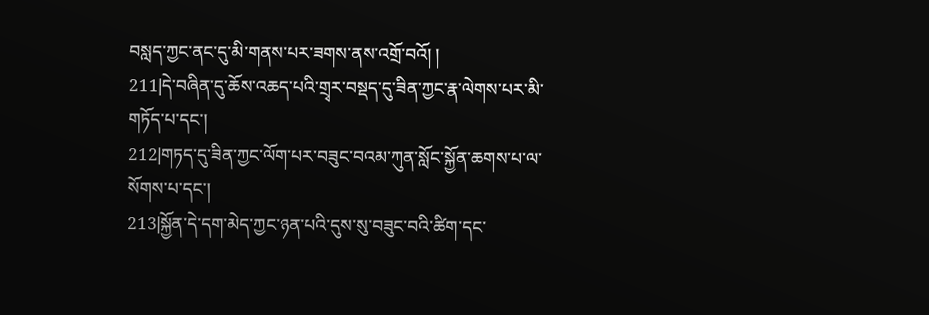བསླད་ཀྱང་ནང་དུ་མི་གནས་པར་ཟགས་ནས་འགྲོ་བའོ། །
211|དེ་བཞིན་དུ་ཆོས་འཆད་པའི་གྲྭར་བསྡད་དུ་ཟིན་ཀྱང་རྣ་ལེགས་པར་མི་གཏོད་པ་དང་།
212|གཏད་དུ་ཟིན་ཀྱང་ལོག་པར་བཟུང་བའམ་ཀུན་སློང་སྐྱོན་ཆགས་པ་ལ་སོགས་པ་དང་།
213|སྐྱོན་དེ་དག་མེད་ཀྱང་ཉན་པའི་དུས་སུ་བཟུང་བའི་ཚིག་དང་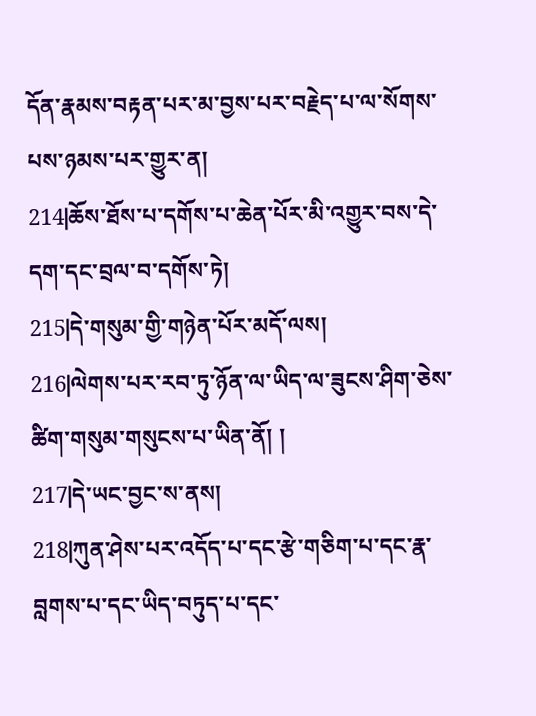དོན་རྣམས་བརྟན་པར་མ་བྱས་པར་བརྗེད་པ་ལ་སོགས་པས་ཉམས་པར་གྱུར་ན།
214|ཆོས་ཐོས་པ་དགོས་པ་ཆེན་པོར་མི་འགྱུར་བས་དེ་དག་དང་བྲལ་བ་དགོས་ཏེ།
215|དེ་གསུམ་གྱི་གཉེན་པོར་མདོ་ལས།
216|ལེགས་པར་རབ་ཏུ་ཉོན་ལ་ཡིད་ལ་ཟུངས་ཤིག་ཅེས་ཚིག་གསུམ་གསུངས་པ་ཡིན་ནོ། །
217|དེ་ཡང་བྱང་ས་ནས།
218|ཀུན་ཤེས་པར་འདོད་པ་དང་རྩེ་གཅིག་པ་དང་རྣ་བླགས་པ་དང་ཡིད་བཏུད་པ་དང་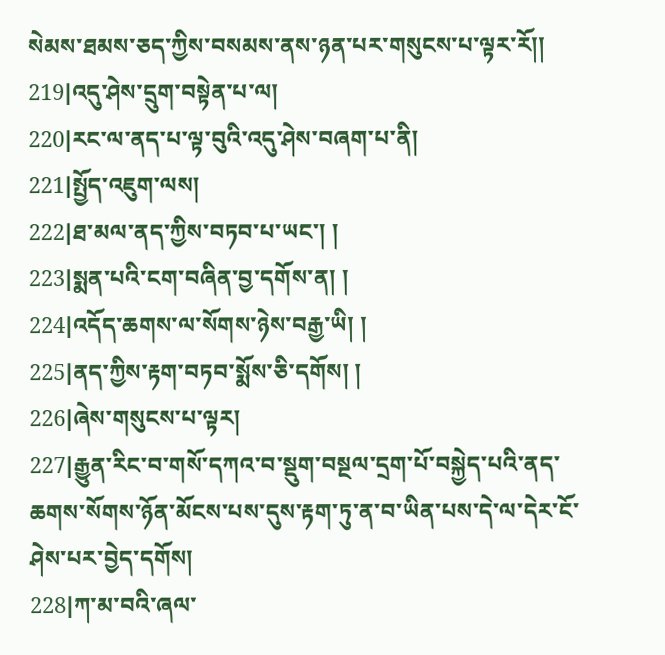སེམས་ཐམས་ཅད་ཀྱིས་བསམས་ནས་ཉན་པར་གསུངས་པ་ལྟར་རོ།།
219|འདུ་ཤེས་དྲུག་བསྟེན་པ་ལ།
220|རང་ལ་ནད་པ་ལྟ་བུའི་འདུ་ཤེས་བཞག་པ་ནི།
221|སྤྱོད་འཇུག་ལས།
222|ཐ་མལ་ནད་ཀྱིས་བཏབ་པ་ཡང་། །
223|སྨན་པའི་ངག་བཞིན་བྱ་དགོས་ན། །
224|འདོད་ཆགས་ལ་སོགས་ཉེས་བརྒྱ་ཡི། །
225|ནད་ཀྱིས་རྟག་བཏབ་སྨོས་ཅི་དགོས། །
226|ཞེས་གསུངས་པ་ལྟར།
227|རྒྱུན་རིང་བ་གསོ་དཀའ་བ་སྡུག་བསྔལ་དྲག་པོ་བསྐྱེད་པའི་ནད་ཆགས་སོགས་ཉོན་མོངས་པས་དུས་རྟག་ཏུ་ན་བ་ཡིན་པས་དེ་ལ་དེར་ངོ་ཤེས་པར་བྱེད་དགོས།
228|ཀ་མ་བའི་ཞལ་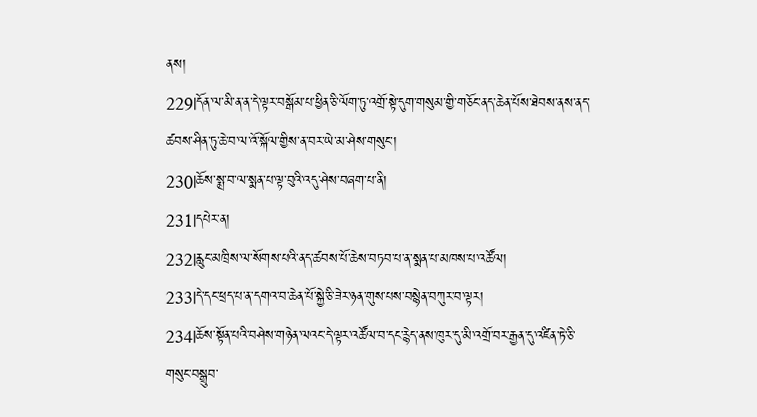ནས།
229|དོན་ལ་མི་ན་ན་དེ་ལྟར་བསྒོམ་པ་ཕྱིན་ཅི་ལོག་ཏུ་འགྲོ་སྟེ་དུག་གསུམ་གྱི་གཅོང་ནད་ཆེན་པོས་ཐེབས་ནས་ནད་ཚབས་ཤིན་ཏུ་ཆེ་བ་ལ་འོ་སྐོལ་གྱིས་ན་བར་ཡེ་མ་ཤེས་གསུང་།
230|ཆོས་སྨྲ་བ་ལ་སྨན་པ་ལྟ་བུའི་འདུ་ཤེས་བཞག་པ་ནི།
231|དཔེར་ན།
232|རླུང་མཁྲིས་ལ་སོགས་པའི་ནད་ཚབས་པོ་ཆེས་བཏབ་པ་ན་སྨན་པ་མཁས་པ་འཚོལ།
233|དེ་དང་ཕྲད་པ་ན་དགའ་བ་ཆེན་པོ་སྐྱེ་ཅི་ཟེར་ཉན་གུས་པས་བསྙེན་བཀུར་བ་ལྟར།
234|ཆོས་སྟོན་པའི་བཤེས་གཉེན་ལའང་དེ་ལྟར་འཚོལ་བ་དང་རྙེད་ནས་ཁུར་དུ་མི་འགྲོ་བར་རྒྱན་དུ་འཛིན་ཏེ་ཅི་གསུང་བསྒྲུབ་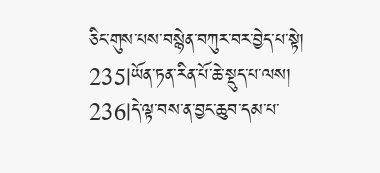ཅིང་གུས་པས་བསྙེན་བཀུར་བར་བྱེད་པ་སྟེ།
235|ཡོན་ཏན་རིན་པོ་ཆེ་སྡུད་པ་ལས།
236|དེ་ལྟ་བས་ན་བྱང་ཆུབ་དམ་པ་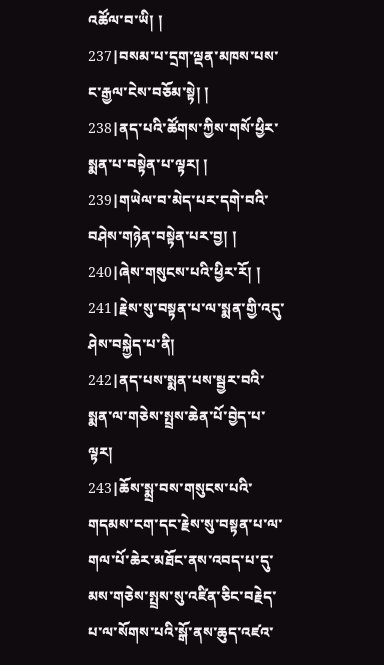འཚོལ་བ་ཡི། །
237|བསམ་པ་དྲག་ལྡན་མཁས་པས་ང་རྒྱལ་ངེས་བཅོམ་སྟེ། །
238|ནད་པའི་ཚོགས་ཀྱིས་གསོ་ཕྱིར་སྨན་པ་བསྟེན་པ་ལྟར། །
239|གཡེལ་བ་མེད་པར་དགེ་བའི་བཤེས་གཉེན་བསྟེན་པར་བྱ། །
240|ཞེས་གསུངས་པའི་ཕྱིར་རོ། །
241|རྗེས་སུ་བསྟན་པ་ལ་སྨན་གྱི་འདུ་ཤེས་བསྐྱེད་པ་ནི།
242|ནད་པས་སྨན་པས་སྦྱར་བའི་སྨན་ལ་གཅེས་སྤྲས་ཆེན་པོ་བྱེད་པ་ལྟར།
243|ཆོས་སྨྲ་བས་གསུངས་པའི་གདམས་ངག་དང་རྗེས་སུ་བསྟན་པ་ལ་གལ་པོ་ཆེར་མཐོང་ནས་འབད་པ་དུ་མས་གཅེས་སྤྲས་སུ་འཛིན་ཅིང་བརྗེད་པ་ལ་སོགས་པའི་སྒོ་ནས་ཆུད་འཛའ་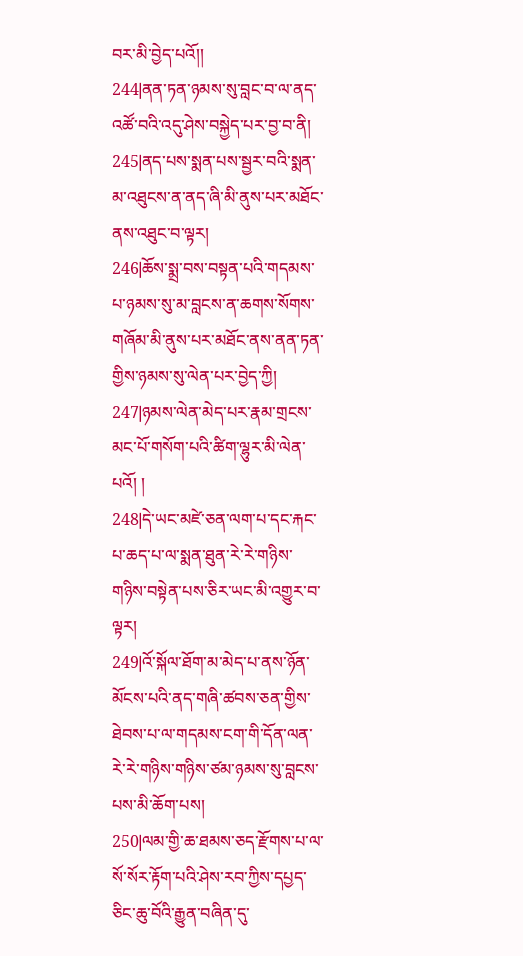བར་མི་བྱེད་པའོ།།
244|ནན་ཏན་ཉམས་སུ་བླང་བ་ལ་ནད་འཚོ་བའི་འདུ་ཤེས་བསྐྱེད་པར་བྱ་བ་ནི།
245|ནད་པས་སྨན་པས་སྦྱར་བའི་སྨན་མ་འཐུངས་ན་ནད་ཞི་མི་ནུས་པར་མཐོང་ནས་འཐུང་བ་ལྟར།
246|ཆོས་སྨྲ་བས་བསྟན་པའི་གདམས་པ་ཉམས་སུ་མ་བླངས་ན་ཆགས་སོགས་གཞོམ་མི་ནུས་པར་མཐོང་ནས་ནན་ཏན་གྱིས་ཉམས་སུ་ལེན་པར་བྱེད་ཀྱི།
247|ཉམས་ལེན་མེད་པར་རྣམ་གྲངས་མང་པོ་གསོག་པའི་ཚིག་ལྷུར་མི་ལེན་པའོ། །
248|དེ་ཡང་མཛེ་ཅན་ལག་པ་དང་རྐང་པ་ཆད་པ་ལ་སྨན་ཐུན་རེ་རེ་གཉིས་གཉིས་བསྟེན་པས་ཅིར་ཡང་མི་འགྱུར་བ་ལྟར།
249|འོ་སྐོལ་ཐོག་མ་མེད་པ་ནས་ཉོན་མོངས་པའི་ནད་གཞི་ཚབས་ཅན་གྱིས་ཐེབས་པ་ལ་གདམས་ངག་གི་དོན་ལན་རེ་རེ་གཉིས་གཉིས་ཙམ་ཉམས་སུ་བླངས་པས་མི་ཆོག་པས།
250|ལམ་གྱི་ཆ་ཐམས་ཅད་རྫོགས་པ་ལ་སོ་སོར་རྟོག་པའི་ཤེས་རབ་ཀྱིས་དཔྱད་ཅིང་ཆུ་བོའི་རྒྱུན་བཞིན་དུ་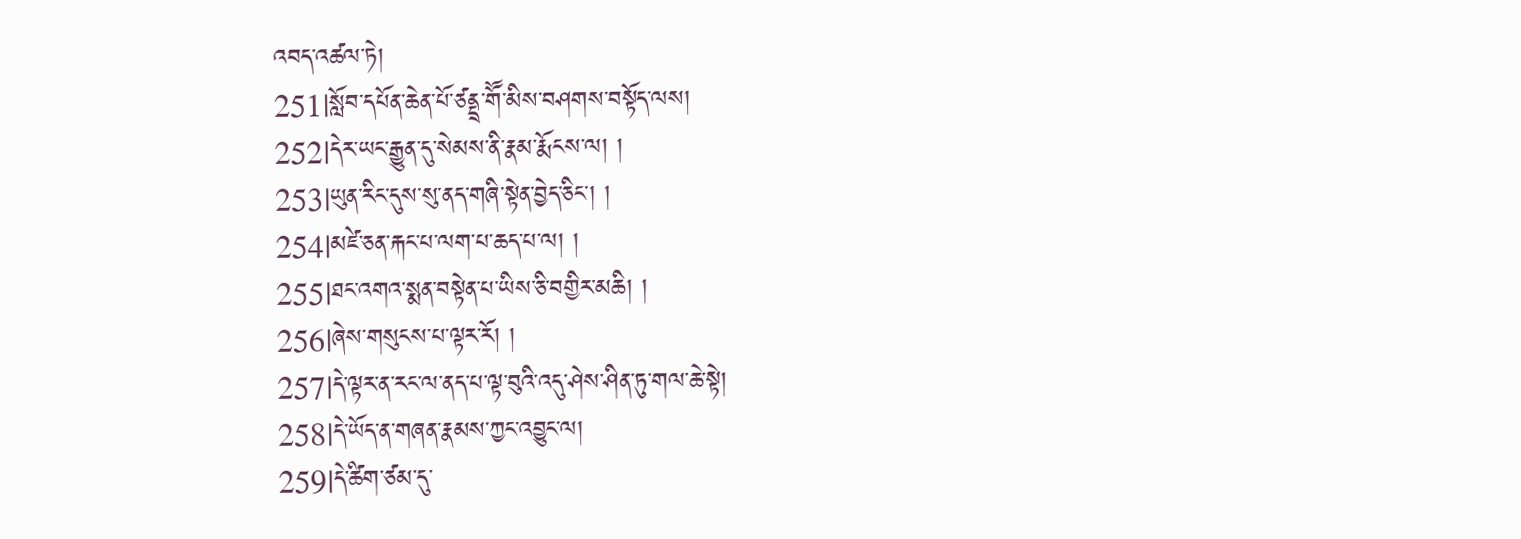འབད་འཚལ་ཏེ།
251|སློབ་དཔོན་ཆེན་པོ་ཙནྡྲ་གཽ་མིས་བཤགས་བསྟོད་ལས།
252|དེར་ཡང་རྒྱུན་དུ་སེམས་ནི་རྣམ་རྨོངས་ལ། །
253|ཡུན་རིང་དུས་སུ་ནད་གཞི་སྟེན་བྱེད་ཅིང་། །
254|མཛེ་ཅན་རྐང་པ་ལག་པ་ཆད་པ་ལ། །
255|ཐང་འགའ་སྨན་བསྟེན་པ་ཡིས་ཅི་བགྱིར་མཆི། །
256|ཞེས་གསུངས་པ་ལྟར་རོ། །
257|དེ་ལྟར་ན་རང་ལ་ནད་པ་ལྟ་བུའི་འདུ་ཤེས་ཤིན་ཏུ་གལ་ཆེ་སྟེ།
258|དེ་ཡོད་ན་གཞན་རྣམས་ཀྱང་འབྱུང་ལ།
259|དེ་ཚིག་ཙམ་དུ་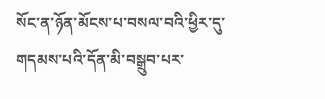སོང་ན་ཉོན་མོངས་པ་བསལ་བའི་ཕྱིར་དུ་གདམས་པའི་དོན་མི་བསྒྲུབ་པར་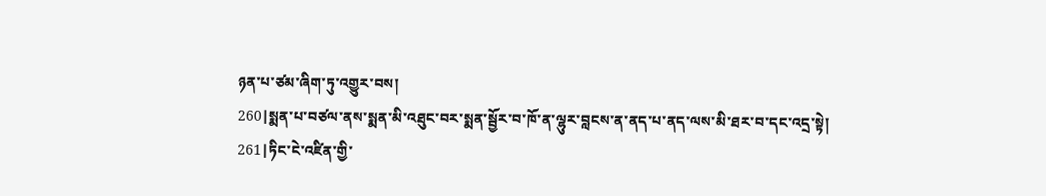ཉན་པ་ཙམ་ཞིག་ཏུ་འགྱུར་བས།
260|སྨན་པ་བཙལ་ནས་སྨན་མི་འཐུང་བར་སྨན་སྦྱོར་བ་ཁོ་ན་ལྷུར་བླངས་ན་ནད་པ་ནད་ལས་མི་ཐར་བ་དང་འདྲ་སྟེ།
261|ཏིང་ངེ་འཛིན་གྱི་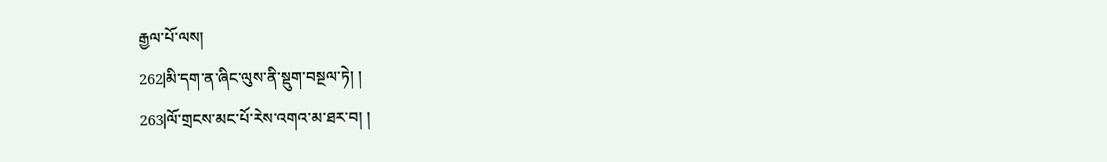རྒྱལ་པོ་ལས།
262|མི་དག་ན་ཞིང་ལུས་ནི་སྡུག་བསྔལ་ཏེ། །
263|ལོ་གྲངས་མང་པོ་རེས་འགའ་མ་ཐར་བ། །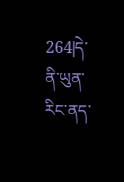264|དེ་ནི་ཡུན་རིང་ནད་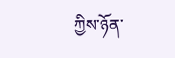ཀྱིས་ཉོན་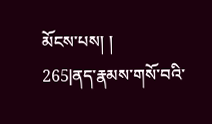མོངས་པས། །
265|ནད་རྣམས་གསོ་བའི་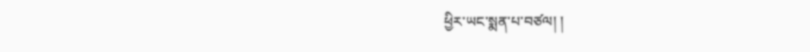ཕྱིར་ཡང་སྨན་པ་བཙལ། །